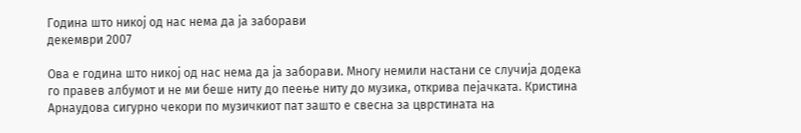Година што никој од нас нема да ја заборави
декември 2007

Ова е година што никој од нас нема да ја заборави. Многу немили настани се случија додека го правев албумот и не ми беше ниту до пеење ниту до музика, открива пејачката. Кристина Арнаудова сигурно чекори по музичкиот пат зашто е свесна за цврстината на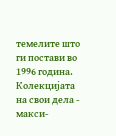темелите што ги постави во 1996 година. Колекцијата на свои дела - макси-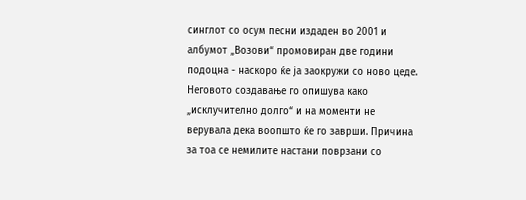синглот со осум песни издаден во 2001 и албумот „Возови“ промовиран две години подоцна - наскоро ќе ја заокружи со ново цеде. Неговото создавање го опишува како „исклучително долго“ и на моменти не верувала дека воопшто ќе го заврши. Причина за тоа се немилите настани поврзани со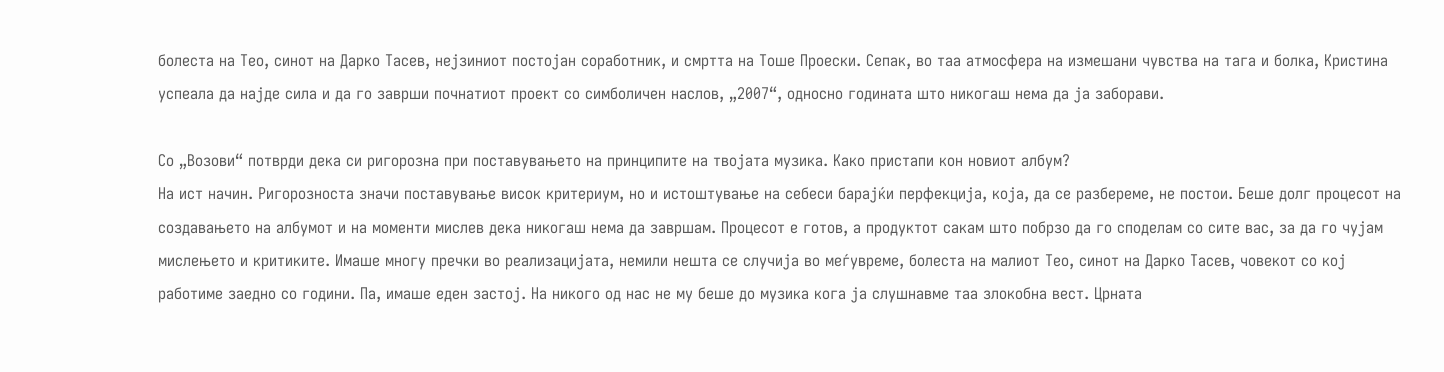болеста на Тео, синот на Дарко Тасев, нејзиниот постојан соработник, и смртта на Тоше Проески. Сепак, во таа атмосфера на измешани чувства на тага и болка, Кристина успеала да најде сила и да го заврши почнатиот проект со симболичен наслов, „2007“, односно годината што никогаш нема да ја заборави.

Со „Возови“ потврди дека си ригорозна при поставувањето на принципите на твојата музика. Како пристапи кон новиот албум?
На ист начин. Ригорозноста значи поставување висок критериум, но и истоштување на себеси барајќи перфекција, која, да се разбереме, не постои. Беше долг процесот на создавањето на албумот и на моменти мислев дека никогаш нема да завршам. Процесот е готов, а продуктот сакам што побрзо да го споделам со сите вас, за да го чујам мислењето и критиките. Имаше многу пречки во реализацијата, немили нешта се случија во меѓувреме, болеста на малиот Тео, синот на Дарко Тасев, човекот со кој работиме заедно со години. Па, имаше еден застој. На никого од нас не му беше до музика кога ја слушнавме таа злокобна вест. Црната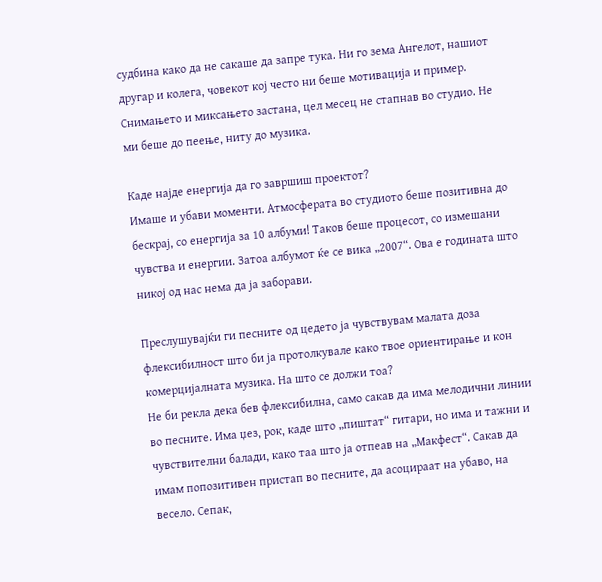судбина како да не сакаше да запре тука. Ни го зема Ангелот, нашиот другар и колега, човекот кој често ни беше мотивација и пример. Снимањето и миксањето застана, цел месец не стапнав во студио. Не ми беше до пеење, ниту до музика.

Каде најде енергија да го завршиш проектот?
Имаше и убави моменти. Атмосферата во студиото беше позитивна до бескрај, со енергија за 10 албуми! Таков беше процесот, со измешани чувства и енергии. Затоа албумот ќе се вика „2007“. Ова е годината што никој од нас нема да ја заборави.

Преслушувајќи ги песните од цедето ја чувствувам малата доза флексибилност што би ја протолкувале како твое ориентирање и кон комерцијалната музика. На што се должи тоа?
Не би рекла дека бев флексибилна, само сакав да има мелодични линии во песните. Има џез, рок, каде што „пиштат“ гитари, но има и тажни и чувствителни балади, како таа што ја отпеав на „Макфест“. Сакав да имам попозитивен пристап во песните, да асоцираат на убаво, на весело. Сепак,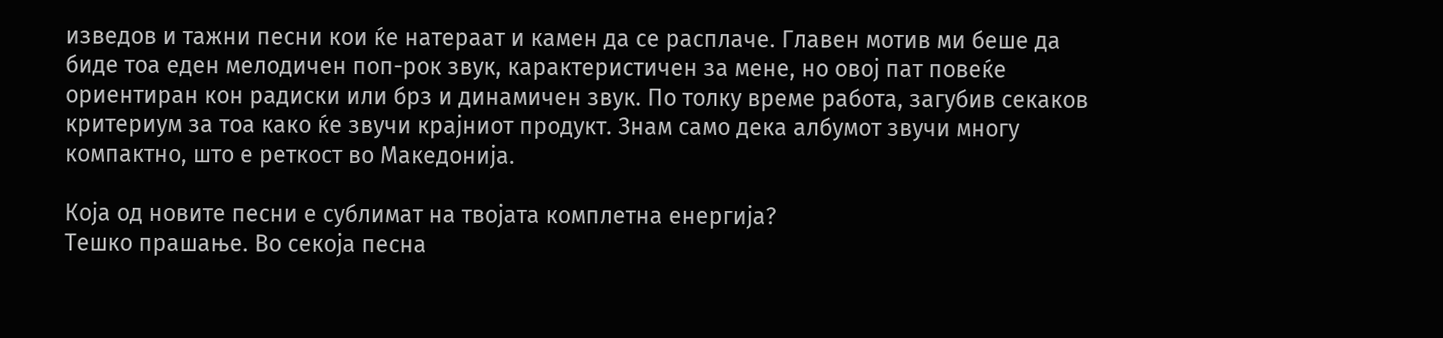изведов и тажни песни кои ќе натераат и камен да се расплаче. Главен мотив ми беше да биде тоа еден мелодичен поп-рок звук, карактеристичен за мене, но овој пат повеќе ориентиран кон радиски или брз и динамичен звук. По толку време работа, загубив секаков критериум за тоа како ќе звучи крајниот продукт. Знам само дека албумот звучи многу компактно, што е реткост во Македонија.

Која од новите песни е сублимат на твојата комплетна енергија?
Тешко прашање. Во секоја песна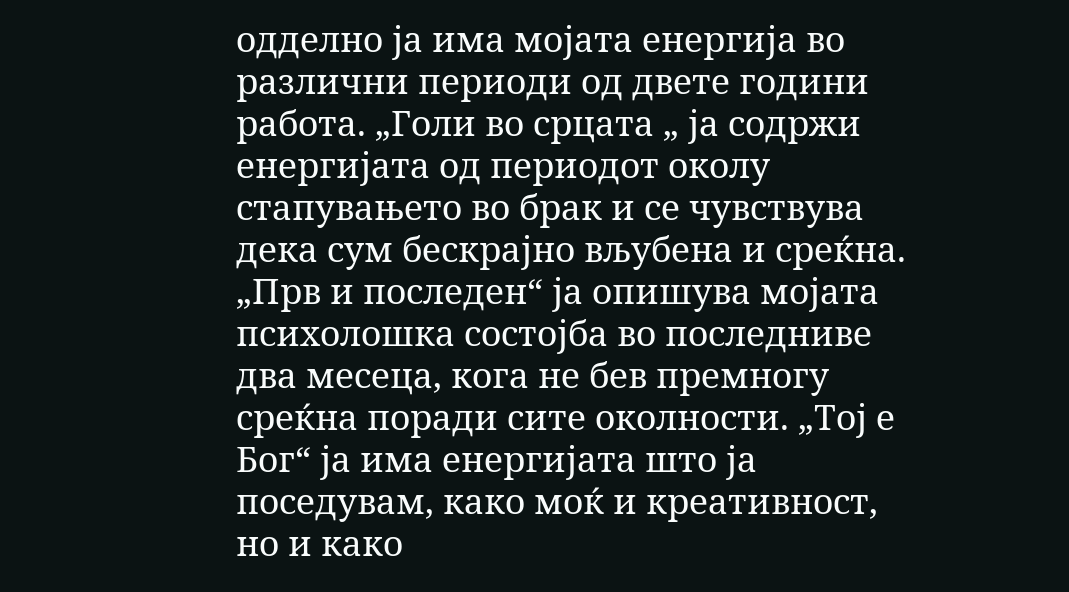одделно ја има мојата енергија во различни периоди од двете години работа. „Голи во срцата „ ја содржи енергијата од периодот околу стапувањето во брак и се чувствува дека сум бескрајно вљубена и среќна. „Прв и последен“ ја опишува мојата психолошка состојба во последниве два месеца, кога не бев премногу среќна поради сите околности. „Тој е Бог“ ја има енергијата што ја поседувам, како моќ и креативност, но и како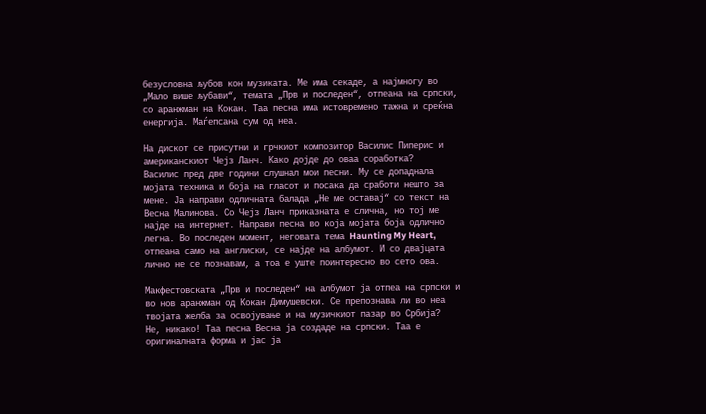безусловна љубов кон музиката. Ме има секаде, а најмногу во „Мало више љубави“, темата „Прв и последен“, отпеана на српски, со аранжман на Кокан. Таа песна има истовремено тажна и среќна енергија. Маѓепсана сум од неа.

На дискот се присутни и грчкиот композитор Василис Пиперис и американскиот Чејз Ланч. Како дојде до оваа соработка?
Василис пред две години слушнал мои песни. Му се допаднала мојата техника и боја на гласот и посака да сработи нешто за мене. Ја направи одличната балада „Не ме оставај“ со текст на Весна Малинова. Со Чејз Ланч приказната е слична, но тој ме најде на интернет. Направи песна во која мојата боја одлично легна. Во последен момент, неговата тема Haunting My Heart, отпеана само на англиски, се најде на албумот. И со двајцата лично не се познавам, а тоа е уште поинтересно во сето ова.

Макфестовската „Прв и последен“ на албумот ја отпеа на српски и во нов аранжман од Кокан Димушевски. Се препознава ли во неа твојата желба за освојување и на музичкиот пазар во Србија?
Не, никако! Таа песна Весна ја создаде на српски. Таа е оригиналната форма и јас ја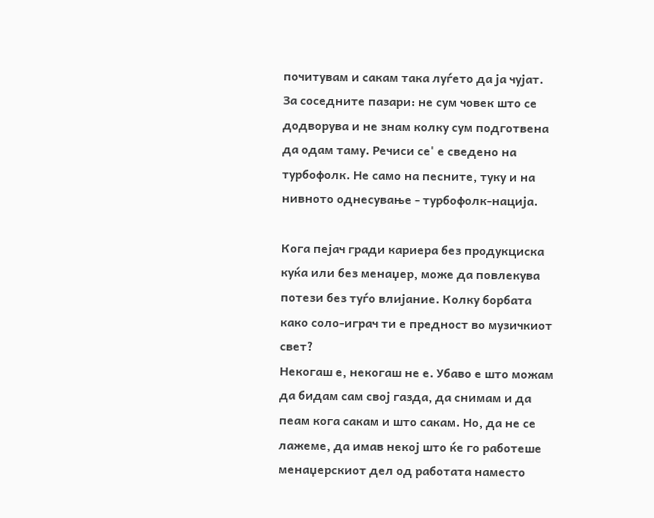почитувам и сакам така луѓето да ја чујат. За соседните пазари: не сум човек што се додворува и не знам колку сум подготвена да одам таму. Речиси се' е сведено на турбофолк. Не само на песните, туку и на нивното однесување - турбофолк-нација.

Кога пејач гради кариера без продукциска куќа или без менаџер, може да повлекува потези без туѓо влијание. Колку борбата како соло-играч ти е предност во музичкиот свет?
Некогаш е, некогаш не е. Убаво е што можам да бидам сам свој газда, да снимам и да пеам кога сакам и што сакам. Но, да не се лажеме, да имав некој што ќе го работеше менаџерскиот дел од работата наместо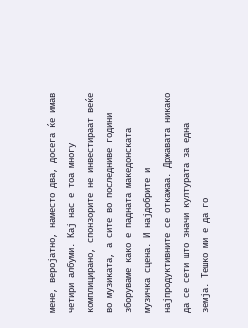мене, веројатно, наместо два, досега ќе имав четири албуми. Кај нас е тоа многу комплицирано, спонзорите не инвестираат веќе во музиката, а сите во последниве години зборуваме како е падната македонската музичка сцена. И најдобрите и најпродуктивните се откажаа. Државата никако да се сети што значи културата за една земја. Тешко ми е да го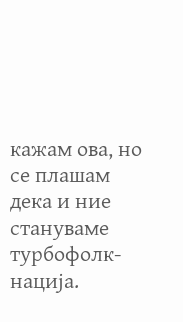кажам ова, но се плашам дека и ние стануваме турбофолк-нација.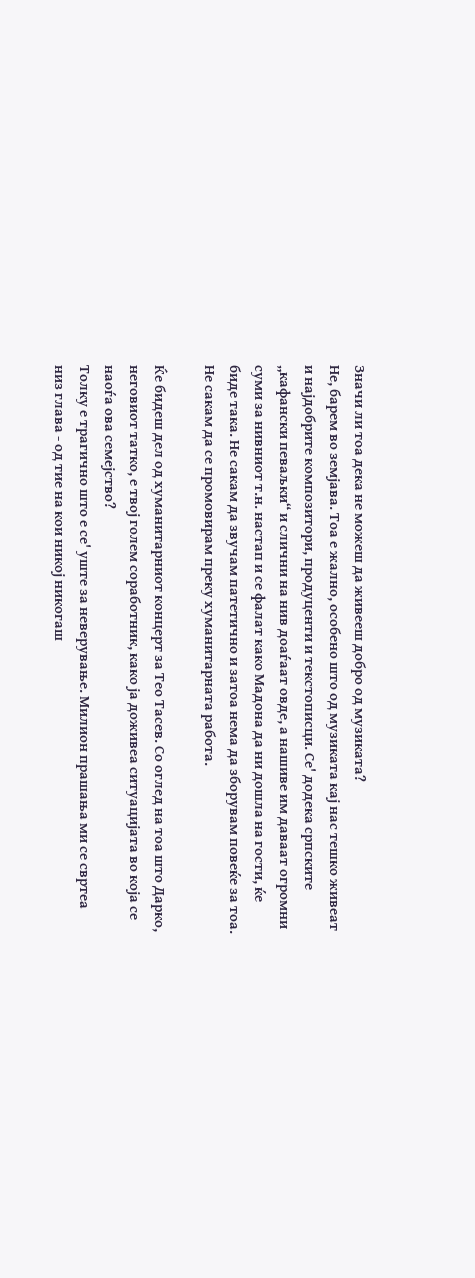Значи ли тоа дека не можеш да живееш добро од музиката?
Не, барем во земјава. Тоа е жално, особено што од музиката кај нас тешко живеат и најдобрите композитори, продуценти и текстописци. Се' додека српските „кафански певаљки“ и слични на нив доаѓаат овде, а нашиве им даваат огромни суми за нивниот т.н. настап и се фалат како Мадона да ни дошла на гости, ќе биде така. Не сакам да звучам патетично и затоа нема да зборувам повеќе за тоа. Не сакам да се промовирам преку хуманитарната работа.

Ќе бидеш дел од хуманитарниот концерт за Тео Тасев. Со оглед на тоа што Дарко, неговиот татко, е твој голем соработник, како ја доживеа ситуацијата во која се наоѓа ова семејство?
Толку е трагично што е се' уште за неверување. Милион прашања ми се свртеа низ глава - од тие на кои никој никогаш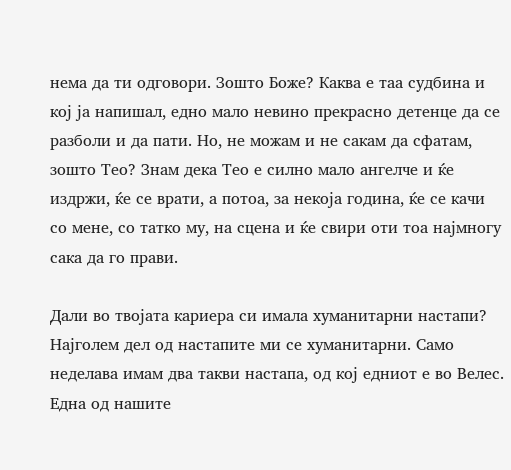нема да ти одговори. Зошто Боже? Каква е таа судбина и кој ја напишал, едно мало невино прекрасно детенце да се разболи и да пати. Но, не можам и не сакам да сфатам, зошто Тео? Знам дека Тео е силно мало ангелче и ќе издржи, ќе се врати, а потоа, за некоја година, ќе се качи со мене, со татко му, на сцена и ќе свири оти тоа најмногу сака да го прави.

Дали во твојата кариера си имала хуманитарни настапи?
Најголем дел од настапите ми се хуманитарни. Само неделава имам два такви настапа, од кој едниот е во Велес. Една од нашите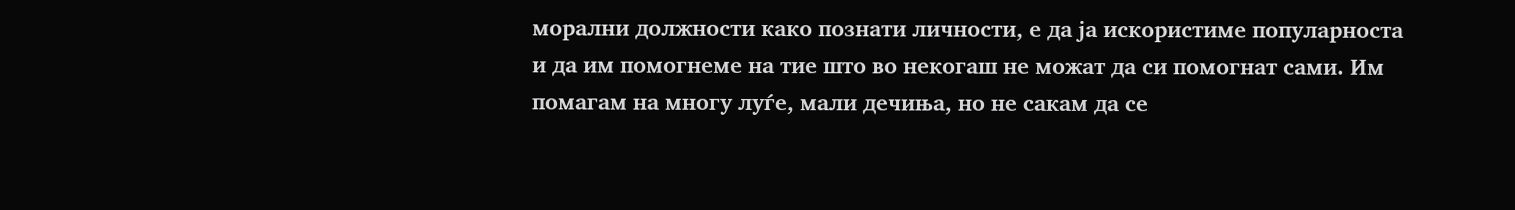морални должности како познати личности, е да ја искористиме популарноста и да им помогнеме на тие што во некогаш не можат да си помогнат сами. Им помагам на многу луѓе, мали дечиња, но не сакам да се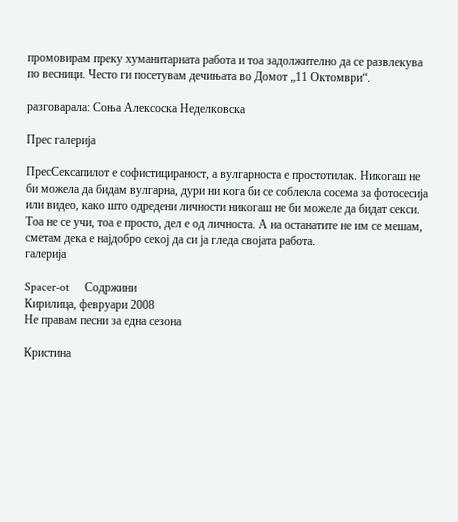промовирам преку хуманитарната работа и тоа задолжително да се развлекува по весници. Често ги посетувам дечињата во Домот „11 Октомври“.

разговарала: Соња Алексоска Неделковска

Прес галерија

ПресСексапилот е софистицираност, а вулгарноста е простотилак. Никогаш не би можела да бидам вулгарна, дури ни кога би се соблекла сосема за фотосесија или видео, како што одредени личности никогаш не би можеле да бидат секси. Тоа не се учи, тоа е просто, дел е од личноста. А на останатите не им се мешам, сметам дека е најдобро секој да си ја гледа својата работа.
галерија

Spacer-ot     Содржини
Кирилица, февруари 2008
Не правам песни за една сезона

Кристина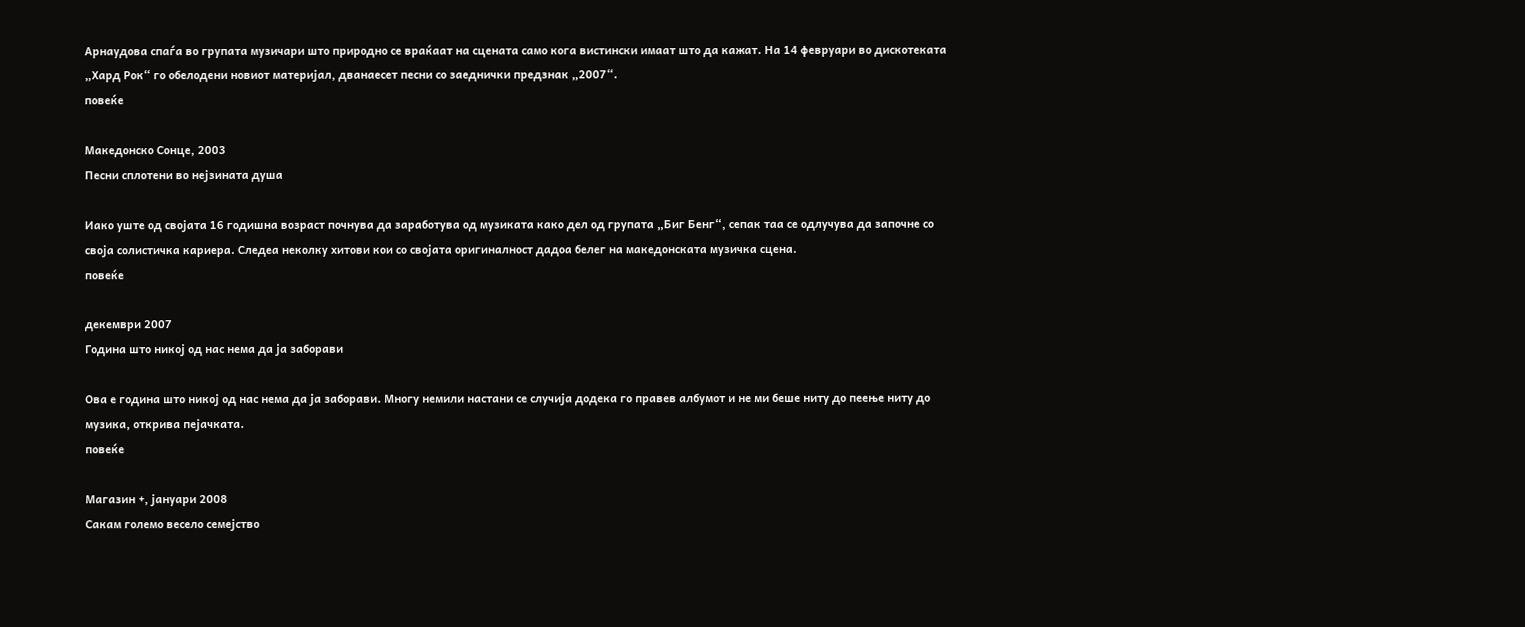Арнаудова спаѓа во групата музичари што природно се враќаат на сцената само кога вистински имаат што да кажат. На 14 февруари во дискотеката „Хард Рок“ го обелодени новиот материјал, дванаесет песни со заеднички предзнак „2007“.
повеќе

Македонско Сонце, 2003
Песни сплотени во нејзината душа

Иако уште од својата 16 годишна возраст почнува да заработува од музиката како дел од групата „Биг Бенг“, сепак таа се одлучува да започне со своја солистичка кариера. Следеа неколку хитови кои со својата оригиналност дадоа белег на македонската музичка сцена.
повеќе

декември 2007
Година што никој од нас нема да ја заборави

Ова е година што никој од нас нема да ја заборави. Многу немили настани се случија додека го правев албумот и не ми беше ниту до пеење ниту до музика, открива пејачката.
повеќе

Магазин +, јануари 2008
Сакам големо весело семејство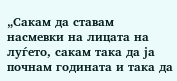„Сакам да ставам насмевки на лицата на луѓето, сакам така да ја почнам годината и така да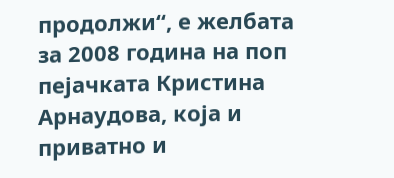продолжи“, е желбата за 2008 година на поп пејачката Кристина Арнаудова, која и приватно и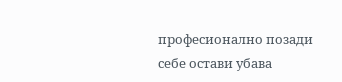професионално позади себе остави убава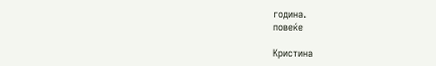година.
повеќе

Кристина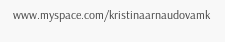www.myspace.com/kristinaarnaudovamk